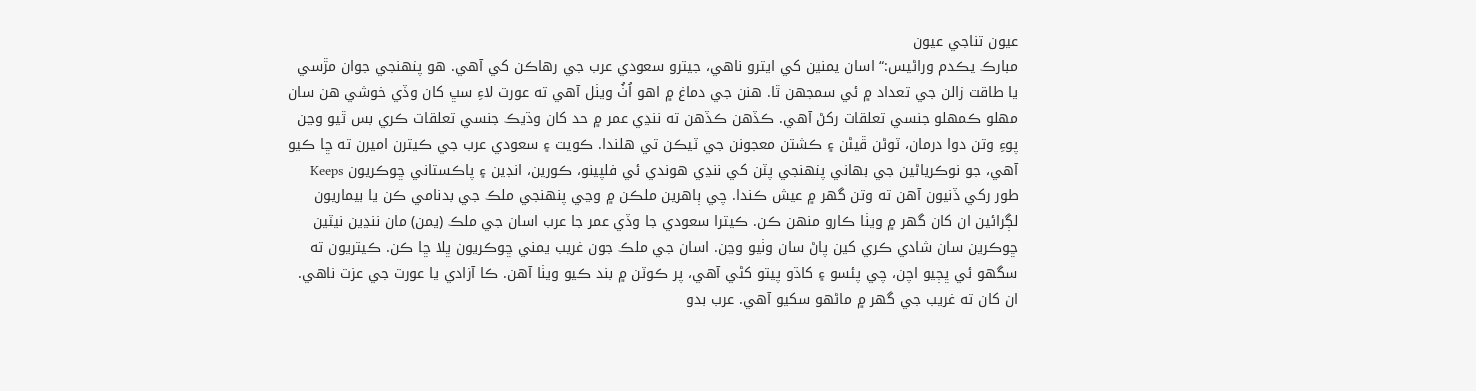عيون تناجي عيون
مبارڪ يڪدم وراڻيس:“ اسان يمنين کي ايترو ناهي، جيترو سعودي عرب جي رهاڪن کي آهي. هو پنهنجي جوان مڙسي يا طاقت زالن جي تعداد ۾ ئي سمجهن ٿا. هنن جي دماغ ۾ اهو اُٺُ ويٺل آهي ته عورت لاءِ سڀ کان وڏي خوشي هن سان مهلو ڪمهلو جنسي تعلقات رکڻ آهي. ڪڏهن ڪڏهن ته ننڍي عمر ۾ حد کان وڌيڪ جنسي تعلقات ڪري بس ٿيو وڃن پوءِ وتن دوا درمان، ٽوڻن ڦيڻن ۽ ڪشتن معجونن جي ٽيڪن تي هلندا. ڪويت ۽ سعودي عرب جي ڪيترن اميرن ته ڇا ڪيو آهي، جو نوڪرياڻين جي بهاني پنهنجي پٽن کي ننڍي هوندي ئي فلپينو، ڪورين، انڊين ۽ پاڪستاني ڇوڪريون Keeps طور رکي ڏنيون آهن ته وتن گهر ۾ عيش ڪندا. چي ٻاهرين ملڪن ۾ وڃي پنهنجي ملڪ جي بدنامي ڪن يا بيماريون لڳرائين ان کان گهر ۾ ويٺا ڪارو منهن ڪن. ڪيترا سعودي جا وڏي عمر جا عرب اسان جي ملڪ (يمن) مان ننڍين نيٽين ڇوڪرين سان شادي ڪري کين پاڻ سان وٺيو وڃن. اسان جي ملڪ جون غريب يمني ڇوڪريون ڀلا ڇا ڪن. ڪيتريون ته سگهو ئي ڀڄيو اچن، چي پئسو ۽ کاڌو پيتو کڻي آهي، پر ڪوٽن ۾ بند ڪيو ويٺا آهن. ڪا آزادي يا عورت جي عزت ناهي. ان کان ته غريب جي گهر ۾ ماڻهو سکيو آهي. عرب بدو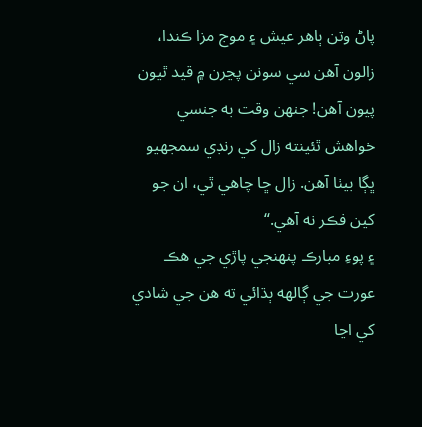پاڻ وتن ٻاهر عيش ۽ موج مزا ڪندا، زالون آهن سي سونن پڃرن ۾ قيد ٿيون پيون آهن! جنهن وقت به جنسي خواهش ٿئينته زال کي رنڊي سمجهيو ڀڳا بيٺا آهن. زال ڇا چاهي ٿي، ان جو کين فڪر نه آهي.“
۽ پوءِ مبارڪ پنهنجي پاڙي جي هڪ عورت جي ڳالهه ٻڌائي ته هن جي شادي کي اڃا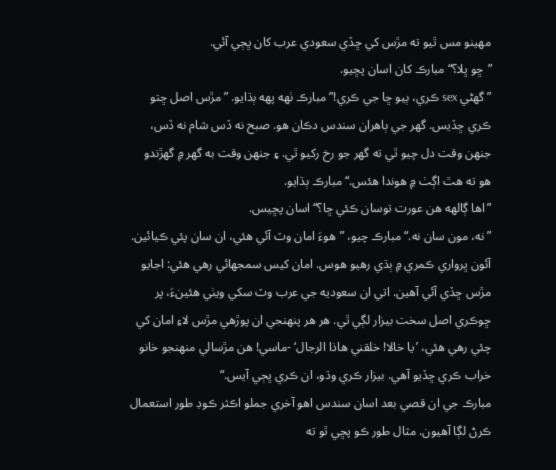مهينو مس ٿيو ته مڙس کي ڇڏي سعودي عرب کان ڀڄي آئي.
”ڇو ڀلا؟“ مبارڪ کان اسان پڇيو.
”گهڻي sex ڪري، ٻيو ڇا جي ڪري!” مبارڪ ٺهه پهه ٻڌايو. ”مڙس اصل ڇتو ڪري ڇڏيس. گهر جي ٻاهران سندس دڪان هو. صبح نه ڏس شام نه ڏس، جنهن وقت دل چيو ٿي ته گهر جو رخ رکيو ٿي. ۽ جنهن وقت به گهر ۾ گهڙندو هو ته هٿ اڳٺ ۾ هوندا هئس.“ مبارڪ ٻڌايو.
”اها ڳالهه هن عورت توسان ڪئي ڇا؟“ اسان پڇيس.
”نه، مون سان نه.“ مبارڪ چيو، ”هوءَ امان وٽ آئي هئي، ان سان پئي ڪيائين. آئون ڀرواري ڪمري ۾ ٻڌي رهيو هوس. امان کيس سمجهائي رهي هئي: اجايو مڙس ڇڏي آئي آهين. اتي ان سعوديه جي عرب وٽ سکي ويٺي هئينءَ، پر ڇوڪري اصل سخت بيزار لڳي ٿي. هر هر پنهنجي ان پوڙهي مڙس لاءِ امان کي چئي رهي هئي، ’يا خالا! خلقني هاذا الرجال‘ -ماسي! هن مڙسالي منهنجو خانو خراب ڪري ڇڏيو آهي. بيزار ڪري وڌو، ان ڪري ڀڄي آيس.“
مبارڪ جي ان قصي بعد اسان سندس اهو آخري جملو اڪثر ڪوڊ طور استعمال ڪرڻ لڳا آهيون. مثال طور ڪو پڇي ٿو ته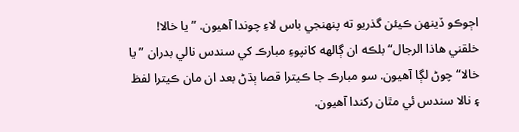اڄوڪو ڏينهن ڪيئن گذريو ته پنهنجي باس لاءِ چوندا آهيون. ”يا خالا! خلقني هاذا الرجال“ بلڪه ان ڳالهه کانپوءِ مبارڪ کي سندس نالي بدران ”يا خالا“ چوڻ لڳا آهيون. سو مبارڪ جا ڪيترا قصا ٻڌڻ بعد ان مان ڪيترا لفظ ۽ نالا سندس ئي مٿان رکندا آهيون.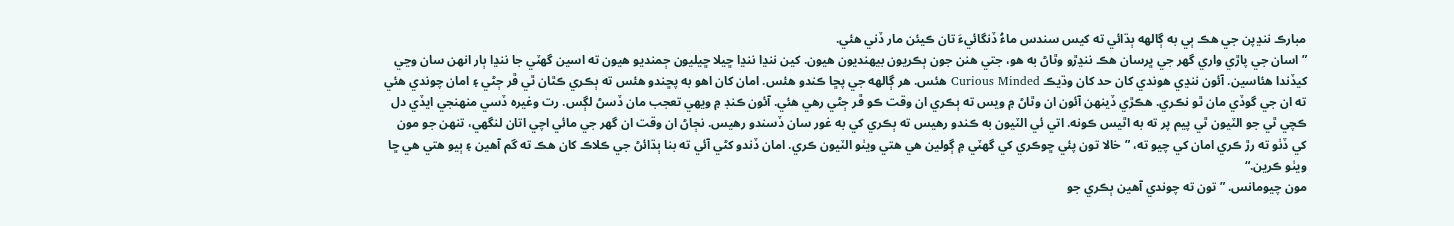مبارڪ ننڍپن جي هڪ ٻي به ڳالهه ٻڌائي ته کيس سندس ماءُ ڏنگائيءَ تان ڪيئن مار ڏني هئي.
”اسان جي پاڙي واري گهر جي ڀرسان هڪ ننڍڙو وٿاڻ به هو، جتي هنن جون ٻڪريون بيهنديون هيون. کين ننڍا ننڍا ڇيلا ڇيليون ڄمنديو هيون ته اسين گهٽي جا ننڍا ٻار انهن سان وڃي کيڏندا هئاسين. آئون ننڍي هوندي کان حد کان وڌيڪ Curious Minded هئس. هر ڳالهه جي پڇا ڪندو هئس. امان کان اهو به پڇندو هئس ته ٻڪري ڪٿان ٿي ڦر ڄڻي ۽ امان چوندي هئي ته ان جي گوڏي مان ٿو نڪري. هڪڙي ڏينهن آئون ان وٿاڻ ۾ ويس ته ٻڪري ان وقت ڪو ڦر ڄڻي رهي هئي. آئون ڪنڊ ۾ ويهي تعجب مان ڏسڻ لڳس. رت وغيره ڏسي منهنجي ايڏي دل ڪچي ٿي جو الٽيون ٿي پيم پر ته به اٿيس ڪونه. اتي ئي الٽيون به ڪندو رهيس ته ٻڪري کي به غور سان ڏسندو رهيس. نڄاڻ ان وقت ان گهر جي مائي اچي اتان لنگهي، تنهن جو مون کي ڏٺو ته رڙ ڪري امان کي چيو ته، ”خالا تون پئي ڇوڪري کي گهٽي ۾ ڳولين هي هتي ويٺو الٽيون ڪري. امان ڏندو کڻي آئي ته بنا ٻڌائڻ جي ڪلاڪ کان هڪ ته گم آهين ۽ ٻيو هتي هي ڇا ويٺو ڪرين.“
مون چيومانس. ”تون ته چوندي آهين ٻڪري جو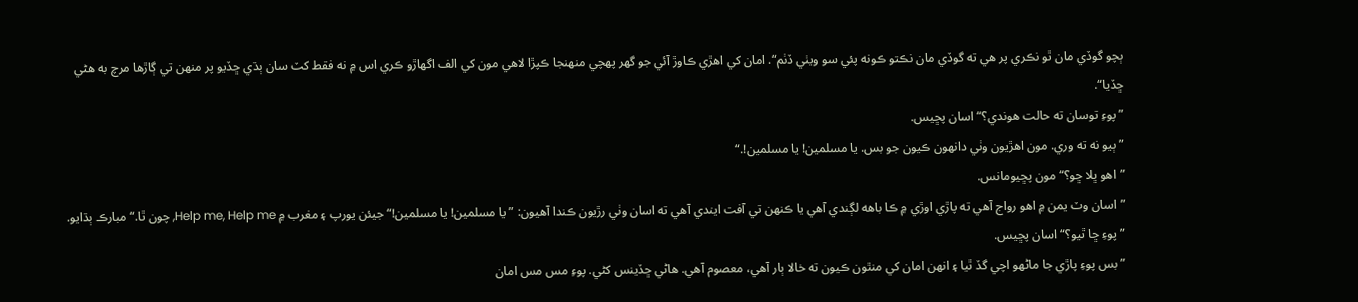ٻچو گوڏي مان ٿو نڪري پر هي ته گوڏي مان نڪتو ڪونه پئي سو ويٺي ڏٺم“. امان کي اهڙي ڪاوڙ آئي جو گهر پهچي منهنجا ڪپڙا لاهي مون کي الف اگهاڙو ڪري اس ۾ نه فقط کٽ سان ٻڌي ڇڏيو پر منهن تي ڳاڙها مرچ به هڻي ڇڏيا“.
”پوءِ توسان ته حالت هوندي؟“ اسان پڇيس.
”ٻيو نه ته وري. مون اهڙيون وٺي دانهون ڪيون جو بس. يا مسلمين! يا مسلمين!.“
”اهو ڀلا ڇو؟“ مون پڇيومانس.
”اسان وٽ يمن ۾ اهو رواج آهي ته پاڙي اوڙي ۾ ڪا باهه لڳندي آهي يا ڪنهن تي آفت ايندي آهي ته اسان وٺي رڙيون ڪندا آهيون: ”يا مسلمين! يا مسلمين!“ جيئن يورپ ۽ مغرب ۾ Help me, Help me, چون ٿا.“ مبارڪ ٻڌايو.
”پوءِ ڇا ٿيو؟“ اسان پڇيس.
”بس پوءِ پاڙي جا ماڻهو اچي گڏ ٿيا ۽ انهن امان کي منٿون ڪيون ته خالا ٻار آهي، معصوم آهي. هاڻي ڇڏينس کڻي. پوءِ مس مس امان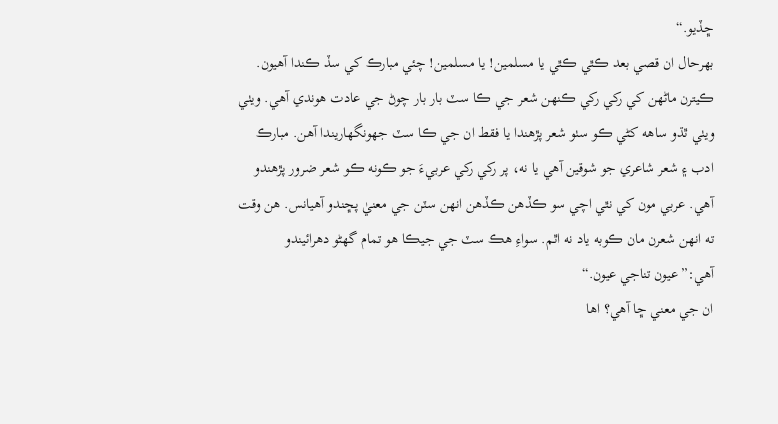ڇڏيو.“
بهرحال ان قصي بعد ڪٿي ڪٿي يا مسلمين! يا مسلمين! چئي مبارڪ کي سڏ ڪندا آهيون.
ڪيترن ماڻهن کي رکي رکي ڪنهن شعر جي ڪا سٽ بار بار چوڻ جي عادت هوندي آهي. ويٺي ويٺي ٿڌو ساهه کڻي ڪو سٺو شعر پڙهندا يا فقط ان جي ڪا سٽ جهونگهاريندا آهن. مبارڪ ادب ۽ شعر شاعري جو شوقين آهي يا نه، پر رکي رکي عربيءَ جو ڪونه ڪو شعر ضرور پڙهندو آهي. عربي مون کي نٿي اچي سو ڪڏهن ڪڏهن انهن سٽن جي معنيٰ پڇندو آهيانس. هن وقت ته انهن شعرن مان ڪوبه ياد نه اٿم. سواءِ هڪ سٽ جي جيڪا هو تمام گهڻو دهرائيندو آهي:”عيون تناجي عيون.“
ان جي معني ڇا آهي؟ اها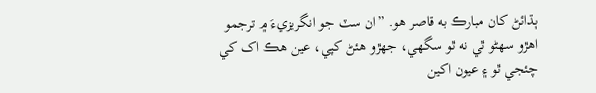ٻڌائڻ کان مبارڪ به قاصر هو. ”ان سٽ جو انگريزيءَ ۾ ترجمو اهڙو سهڻو ٿي نه ٿو سگهي، جهڙو هئڻ کپي، عين هڪ اک کي چئجي ٿو ۽ عيون اکين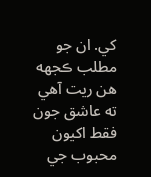کي. ان جو مطلب ڪجهه هن ريت آهي ته عاشق جون فقط اکيون محبوب جي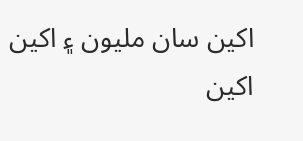اکين سان مليون ۽ اکين اکين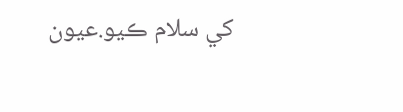کي سلام ڪيو.عيون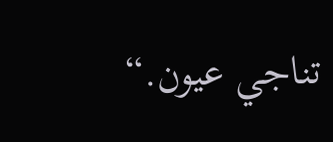تناجي عيون.“